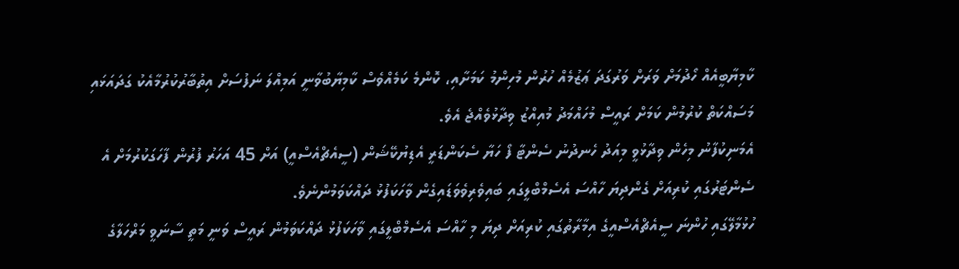ކާމިޔާބީއެއް ހޯދުމަށް ވަރަށް ވަރުގަދަ ޢަޒުމެއް ހުރުން މުހިންމު ކަމަށާއި، ކޮންމެ ކަމެއްވެސް ކާމިޔާބުވާނީ އަމިއްލަ ނަފުސަށް އިތުބާރުކުރުމާއެކު ގަދައަޅައި މަސައްކަތް ކުރުމުން ކަމަށް ރައީސް މުހައްމަދު މުއިއްޒު ވިދާޅުވެއްޖެ އެވެ.
އެމަނިކުފާނު މިހެން ވިދާޅުވީ މިއަދު ހެނދުނު ސެންޓާ ފޯ ހަޔާ ސެކަންޑަރީ އެޑިޔުކޭޝަން (ސީއެޗްއެސްއީ) އަށް 45 އަހަރު ފުރުން ފާހަގަކުރުމަށް އެ ސެންޓަރުގައި ކުރިއަށް ގެންދިޔަ ހާއްސަ އެސެމްބްލީގައި ބައިވެރިވެވަޑައިގެން ވާހަކަފުޅު ދައްކަވަމުންނެވެ.
ހުޅުމާލޭގައި ހުންނަ ސީއެޗްއެސްއީގެ އިމާރާތުގައި ކުރިއަށް ދިޔަ މި ހާއްސަ އެސެމްބްލީގައި ވާހަކަފުޅު ދައްކަވަމުން ރައީސް ވަނީ މަތީ ސާނަވީ މަރްހަލާގެ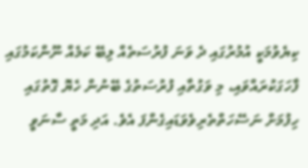ކިޔެވުމަކީ އުމުރުގައި ދެ ވަނަ ފުރުސަތެއް ލިބޭ ކަމެއް ނޫންކަމުގައި ފާހަގަކުރައްވައި، މި ވަގުތާއި ފުރުސަތުގެ ބޭނުން ހެޔޮ ގޮތުގައި ހިފުމަށް ނަސޭހަތްތެރިވެވަޑައިގެންފަ އެވެ. އަދި މަތީ ސާނަވީ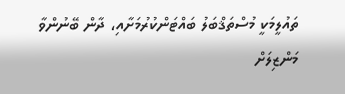ތައުލީމަކީ މުސްތަޤްބަލު ބައްޓަންކުރުމަށާއި، ދާން ބޭނުންވާ މަންޒިލަށް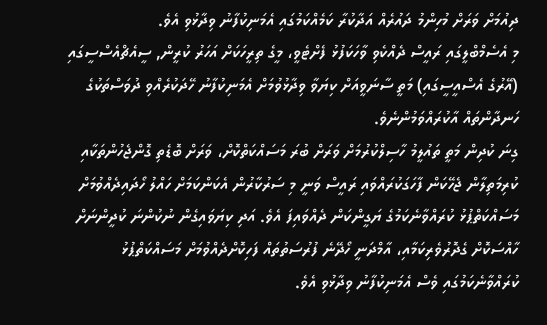ދިއުމަށް ވަރަށް މުހިންމު ދައުރެއް އަދާކުރާ ކަމެއްކަމުގައި އެމަނިކުފާނު ވިދާޅުވި އެވެ.
މި އެސެމްބްލީގައި ރައީސް ދެއްކެވި ވާހަކަފުޅު ފެށްޓެވީ، މީގެ ތިރީހަކަށް އަހަރު ކުރީން, ސީއެޗްއެސްސީގައި (އޭރުގެ އެސްއީސީގައި) މަތީ ސާނަވީއަށް ކިޔަވާ ވިދާޅުވުމަށް އެމަނިކުފާނު ހޭދަކުރެއްވި ދުވަސްތަކުގެ ހަނދާންތައް އާކުރައްވަމުންނެވެ.
ގިނަ ކުދިން މަތީ ތައުލީމު ހާސިލްކުރުމަށް ވަރަށް ބުރަ މަސައްކަތްކޮށް، ވަރަށް ބޮޑެތި ގޮންޖެހުންތަކާއި ކުރިމަތިލާން ޖެހޭކަން ފާހަގަކުރައްވައި ރައީސް ވަނީ މި ސަރުކާރުން އެކަންކަމަށް ހައްލު ހޯދައިދެއްވުމަށް މަސައްކަތްޕުޅު ކުރައްވާނެކަމުގެ ޔަގީންކަން ދެއްވައިފަ އެވެ. އަދި ކިޔަވައިގެން ނުކުންނަ ކުދީންނަށް ހާއްސަކޮށް ގެދޮރުވެރިކަމާއި، އާމްދަނީ ހޯދޭނެ ފުރުސަތުތައް ފަހިކޮށްދެއްވުމަށް މަސައްކަތްޕުޅު ކުރައްވާނެކަމުގައި ވެސް އެމަނިކުފާނު ވިދާޅުވި އެވެ.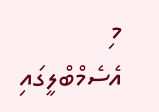މި އެސެމްބްލީގައި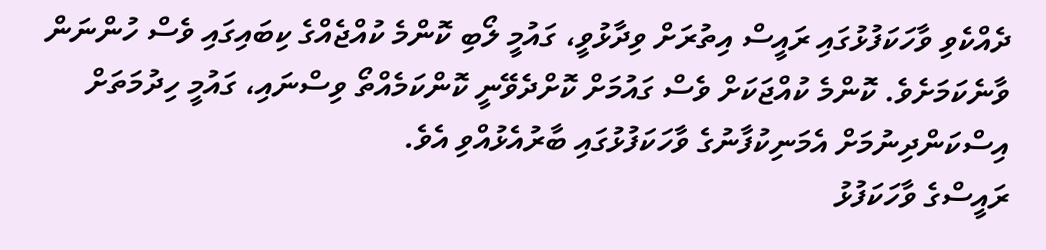ދެއްކެވި ވާހަކަފުޅުގައި ރައީސް އިތުރަށް ވިދާޅުވީ، ގައުމީ ލޯބި ކޮންމެ ކުއްޖެއްގެ ކިބައިގައި ވެސް ހުންނަން ވާނެކަމަށެވެ. ކޮންމެ ކުއްޖަކަށް ވެސް ގައުމަށް ކޮށްދެވޭނީ ކޮންކަމެއްތޯ ވިސްނައި، ގައުމީ ހިދުމަތަށް އިސްކަންދިނުމަށް އެމަނިކުފާނުގެ ވާހަކަފުޅުގައި ބާރުއެޅުއްވި އެވެ.
ރައީސްގެ ވާހަކަފުޅު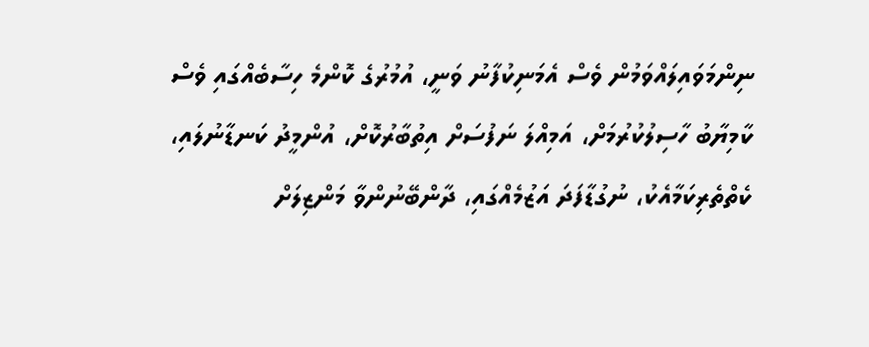ނިންމަވައިލައްވަމުން ވެސް އެމަނިކުފާނު ވަނީ، އުމުރުގެ ކޮންމެ ހިސާބެއްގައި ވެސް ކާމިޔާބު ހާސިލުކުރުމަށް، އަމިއްލަ ނަފުސަށް އިތުބާރުކޮށް، އުންމީދު ކަނޑާނުލައި، ކެތްތެރިކަމާއެކު، ނުގުޑާފަދަ އަޒުމެއްގައި، ދާންބޭނުންވާ މަންޒިލަށް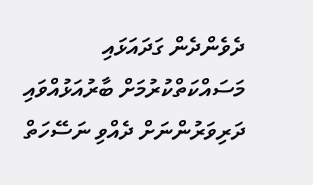ދެވެންދެން ގަދައަޅައި މަސައްކަތްކުރުމަށް ބާރުއަޅުއްވައި ދަރިވަރުންނަށް ދެއްވި ނަސޭހަތް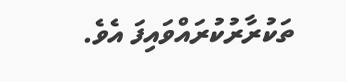ތަކުރާރުކުރައްވައިފަ އެވެ.